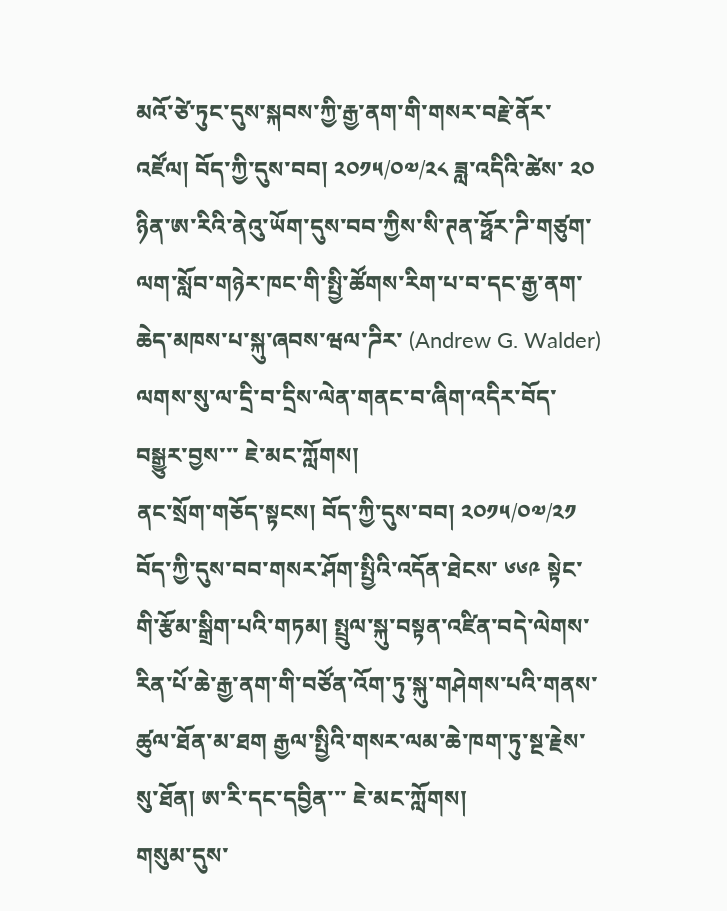མའོ་ཙེ་ཏུང་དུས་སྐབས་ཀྱི་རྒྱ་ནག་གི་གསར་བརྗེ་ནོར་འཛོལ། བོད་ཀྱི་དུས་བབ། ༢༠༡༥/༠༧/༢༨ ཟླ་འདིའི་ཚེས་ ༢༠ ཉིན་ཨ་རིའི་ནེའུ་ཡོག་དུས་བབ་ཀྱིས་སི་ཊན་ཧྥོར་ཌི་གཙུག་ལག་སློབ་གཉེར་ཁང་གི་སྤྱི་ཚོགས་རིག་པ་བ་དང་རྒྱ་ནག་ཆེད་མཁས་པ་སྐུ་ཞབས་ཝལ་ཌིར་ (Andrew G. Walder) ལགས་སུ་ལ་དྲི་བ་དྲིས་ལེན་གནང་བ་ཞིག་འདིར་བོད་བསྒྱུར་བྱས་་་ ཇེ་མང་ཀློགས།
ནང་སྲོག་གཅོད་སྟངས། བོད་ཀྱི་དུས་བབ། ༢༠༡༥/༠༧/༢༡ བོད་ཀྱི་དུས་བབ་གསར་ཤོག་སྤྱིའི་འདོན་ཐེངས་ ༦༦༩ སྟེང་གི་རྩོམ་སྒྲིག་པའི་གཏམ། སྤྲུལ་སྐུ་བསྟན་འཛིན་བདེ་ལེགས་རིན་པོ་ཆེ་རྒྱ་ནག་གི་བཙོན་འོག་ཏུ་སྐུ་གཤེགས་པའི་གནས་ཚུལ་ཐོན་མ་ཐག རྒྱལ་སྤྱིའི་གསར་ལམ་ཆེ་ཁག་ཏུ་སྔ་རྗེས་སུ་ཐོན། ཨ་རི་དང་དབྱིན་་་ ཇེ་མང་ཀློགས།
གསུམ་དུས་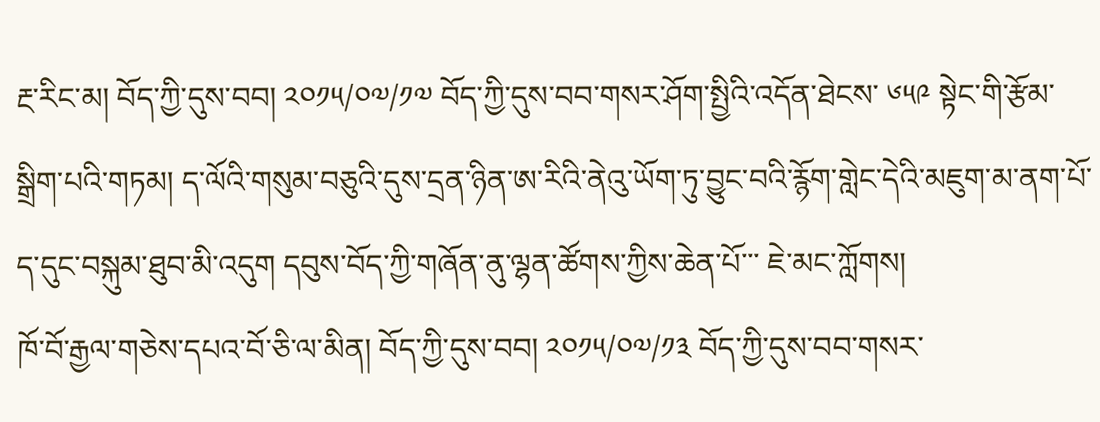རྔ་རིང་མ། བོད་ཀྱི་དུས་བབ། ༢༠༡༥/༠༧/༡༧ བོད་ཀྱི་དུས་བབ་གསར་ཤོག་སྤྱིའི་འདོན་ཐེངས་ ༦༥༩ སྟེང་གི་རྩོམ་སྒྲིག་པའི་གཏམ། ད་ལོའི་གསུམ་བཅུའི་དུས་དྲན་ཉིན་ཨ་རིའི་ནེའུ་ཡོག་ཏུ་བྱུང་བའི་རྙོག་གླེང་དེའི་མཇུག་མ་ནག་པོ་ད་དུང་བསྐུམ་ཐུབ་མི་འདུག དབུས་བོད་ཀྱི་གཞོན་ནུ་ལྷན་ཚོགས་ཀྱིས་ཆེན་པོ་་་ ཇེ་མང་ཀློགས།
ཁོ་བོ་རྒྱལ་གཅེས་དཔའ་བོ་ཅི་ལ་མིན། བོད་ཀྱི་དུས་བབ། ༢༠༡༥/༠༧/༡༣ བོད་ཀྱི་དུས་བབ་གསར་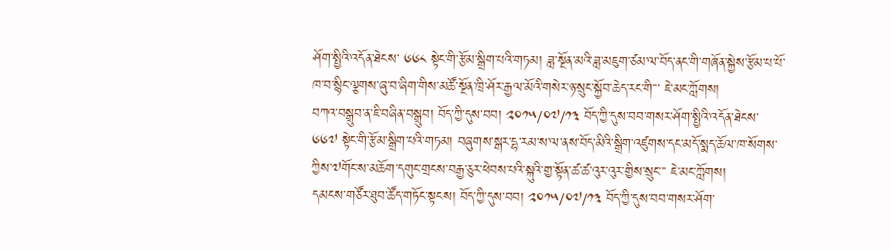ཤོག་སྤྱིའི་འདོན་ཐེངས་ ༦༦༨ སྟེང་གི་རྩོམ་སྒྲིག་པའི་གཏམ། ཟླ་སྔོན་མའི་ཟླ་མཇུག་ཙམ་ལ་བོད་ནང་གི་གཞོན་སྐྱེས་རྩོམ་པ་པོ་ཁ་བ་སྙིང་ལྕགས་ཞུ་བ་ཞིག་གིས་མཚོ་སྔོན་ཁྲི་ཤོར་རྒྱལ་མོའི་གསེར་ཉ་སྲུང་སྐྱོབ་ཆེད་རང་གི་་་ ཇེ་མང་ཀློགས།
བཀའ་བསྒྲུབ་ན་ཇི་བཞིན་བསྒྲུབ། བོད་ཀྱི་དུས་བབ། ༢༠༡༥/༠༧/༡༣ བོད་ཀྱི་དུས་བབ་གསར་ཤོག་སྤྱིའི་འདོན་ཐེངས་ ༦༦༧ སྟེང་གི་རྩོམ་སྒྲིག་པའི་གཏམ། བཞུགས་སྒར་དྷ་རམ་ས་ལ་ནས་བོད་མིའི་སྒྲིག་འཛུགས་དང་མདོ་སྨད་ཆོལ་ཁ་སོགས་ཀྱིས་༧གོང་ས་མཆོག་དགུང་གྲངས་བརྒྱ་ཅུར་ཕེབས་པའི་སྐུའི་གྱ་སྟོན་ཚ་ཚ་འུར་འུར་གྱིས་སྲུང་་་ ཇེ་མང་ཀློགས།
དམངས་གཙོར་ཐུབ་ཚོད་གཏོང་སྟངས། བོད་ཀྱི་དུས་བབ། ༢༠༡༥/༠༧/༡༣ བོད་ཀྱི་དུས་བབ་གསར་ཤོག་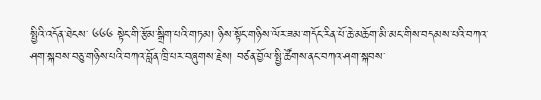སྤྱིའི་འདོན་ཐེངས་ ༦༦༦ སྟེང་གི་རྩོམ་སྒྲིག་པའི་གཏམ། ཉིས་སྟོང་གཉིས་ལོར་ཟམ་གདོང་རིན་པོ་ཆེ་མཆོག་མི་མང་གིས་བདམས་པའི་བཀའ་ཤག་སྐབས་བཅུ་གཉིས་པའི་བཀའ་བློན་ཁྲི་པར་བཞུགས་རྗེས། བཙན་བྱོལ་སྤྱི་ཚོགས་ནང་བཀའ་ཤག་སྐབས་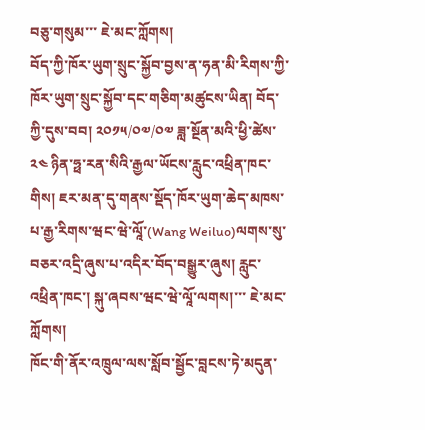བཅུ་གསུམ་་་ ཇེ་མང་ཀློགས།
བོད་ཀྱི་ཁོར་ཡུག་སྲུང་སྐྱོབ་བྱས་ན་ཧན་མི་རིགས་ཀྱི་ཁོར་ཡུག་སྲུང་སྐྱོབ་དང་གཅིག་མཚུངས་ཡིན། བོད་ཀྱི་དུས་བབ། ༢༠༡༥/༠༧/༠༧ ཟླ་སྔོན་མའི་ཕྱི་ཚེས་ ༢༤ ཉིན་ཧྥ་རན་སིའི་རྒྱལ་ཡོངས་རླུང་འཕྲིན་ཁང་གིས། ཇར་མན་དུ་གནས་སྡོད་ཁོར་ཡུག་ཆེད་མཁས་པ་རྒྱ་རིགས་ཝང་ཝེ་ལཱོ་(Wang Weiluo)ལགས་སུ་བཅར་འདྲི་ཞུས་པ་འདིར་བོད་བསྒྱུར་ཞུས། རླུང་འཕྲིན་ཁང་། སྐུ་ཞབས་ཝང་ཝེ་ལཱོ་ལགས།་་་ ཇེ་མང་ཀློགས།
ཁོང་གི་ནོར་འཁྲུལ་ལས་སློབ་སྦྱོང་བླངས་ཏེ་མདུན་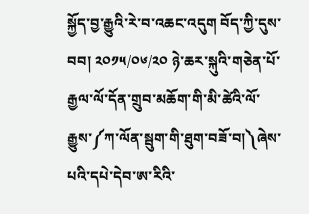སྐྱོད་བྱ་རྒྱུའི་རེ་བ་འཆང་འདུག བོད་ཀྱི་དུས་བབ། ༢༠༡༥/༠༦/༢༠ ཉེ་ཆར་སྐུའི་གཅེན་པོ་རྒྱལ་ལོ་དོན་གྲུབ་མཆོག་གི་མི་ཚེའི་ལོ་རྒྱུས་༼ཀ་ལོན་སྦུག་གི་ཐུག་བཟོ་བ།༽ཞེས་པའི་དཔེ་དེབ་ཨ་རིའི་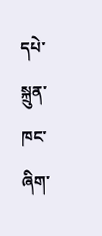དཔེ་སྐྲུན་ཁང་ཞིག་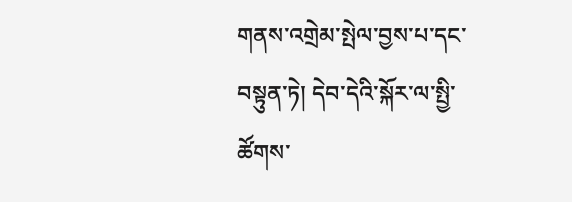གནས་འགྲེམ་སྤེལ་བྱས་པ་དང་བསྟུན་ཏེ། དེབ་དེའི་སྐོར་ལ་སྤྱི་ཚོགས་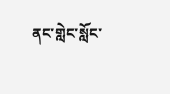ནང་གླེང་སློང་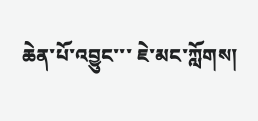ཆེན་པོ་འབྱུང་་་ ཇེ་མང་ཀློགས།